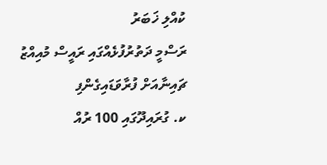ކުއްލި ޚަބަރު
ރަސްމީ ދަތުރުފުޅެއްގައި ރައީސް މުއިއްޒު ޗައިނާއަށް ފުރާވަޑައިގެންފި
ކ. ގުރައިދޫގައި 100 ރުއް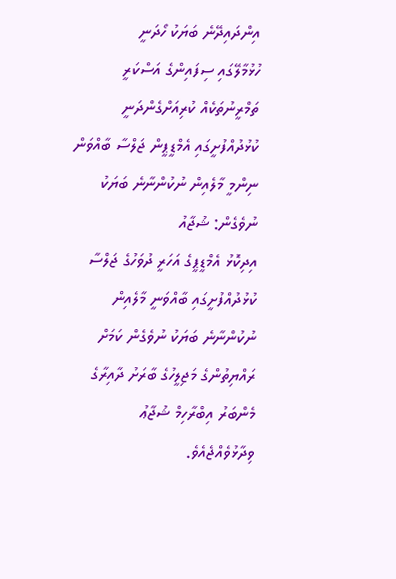އިންދައިދޭނެ ބަޔަކު ހޯދަނީ
ހުޅުމާލޭގައި ސިފައިންގެ އަސްކަރީ ތަމްރީނުތަކެއް ކުރިއަށްގެންދަނީ
ކުޅުދުއްފުށީގައި އެމްޑީޕީން ޖަލްސާ ބާއްވަން ނިންމީ މާލެއިން ނުކުންނާނެ ބަޔަކު ނުވެގެން: ޝުޖާއު
އިދިކޮޅު އެމްޑީޕީގެ އަހަރީ ދުވަހުގެ ޖަލްސާ ކުޅުދުއްފުށީގައި ބާއްވަނީ މާލެއިން ނުކުންނާނެ ބަޔަކު ނުވެގެން ކަމަށް ރައްޔިތުންގެ މަޖިލީހުގެ ބާރަށު ދާއިރާގެ މެންބަރު އިބްރާހިމް ޝުޖާޢު ވިދާޅުވެއްޖެއެވެ.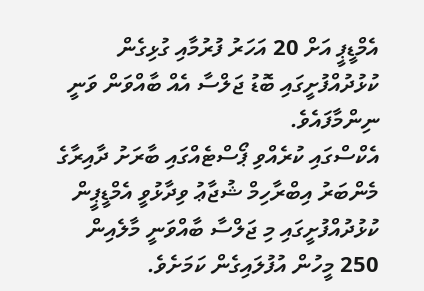އެމްޑީޕީ އަށް 20 އަހަރު ފުރުމާއި ގުޅިގެން ކުޅުދުއްފުށީގައި ބޮޑު ޖަލްސާ އެއް ބާއްވަން ވަނީ ނިންމާފައެވެ.
އެކްސްގައި ކުރެއްވި ޕޯސްޓެއްގައި ބާރަށު ދާއިރާގެ މެންބަރު އިބްރާހިމް ޝުޖާޢު ވިދާޅުވީ އެމްޑީޕީން ކުޅުދުއްފުށީގައި މި ޖަލްސާ ބާއްވަނީ މާލެއިން 250 މީހުން އުފުލައިގެން ކަމަށެވެ.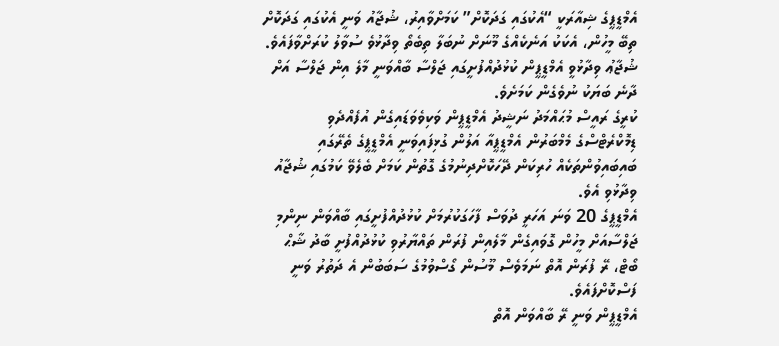އެމްޑީޕީގެ ޝިއާރަކީ “އެކުގައި ގަދަކޮށް” ކަމަށްވާއިރު، ޝުޖާއު ވަނީ އެކުގައި ގަދަކޮށް ތިބޭ މީހުން، އެކަކު އަނެކެއްގެ މޫނަށް ނުބަލާ ތިބެތޯ ވިދާޅުވެ ސުވާލު ކުރަށްވާފައެވެ. ޝުޖާޢު ވިދާޅުވީ އެމްޑީޕީން ކުޅުދުއްފުށީގައި ޖަލްސާ ބާއްވަނީ މާލެ އިން ޖަލްސާ އަށް ދާނެ ބަޔަކު ނުވެގެން ކަމަށެވެ.
ކުރީގެ ރައީސް މުޙައްމަދު ނަޝީދު އެމްޑީޕީން ވަކިވެވަޑައިގެން އުފެއްދެވި ޑިމޮކްރެޓްސްގެ މެމްބަރުން އެމްޑީޕީއާ އަލުން ގުޅިފައިވަނީ އެމްޑީޕީގެ ތެރޭގައި ބައިބައިވުންތަކެއް ހުރިކަން ދޭހަކޮށްދިނުމުގެ ގޮތުން ކަމަށް ބެލެވޭ ކަމުގައި ޝުޖާއު ވިދާޅުވި އެވެ.
އެމްޑީޕީގެ 20 ވަނަ އަހަރީ ދުވަސް ފާހަގަކުރުމަށް ކުޅުދުއްފުށީގައި ބާއްވަން ނިންމި ޖަލްސާއަށް މީހުން ގޮވައިގެން މާލެއިން ފުރަން ތައްޔާރުވި ކުޅުދުއްފުށީ ބާދު ޝާޙް ބޯޓް، ރޭ ފުރަން އޮތް ނަމަވެސް މޫސުން ގޯސްވުމުގެ ސަބަބުން އެ ދަތުރު ވަނީ ފަސްކޮށްފައެވެ.
އެމްޑީޕީން ވަނީ ރޭ ބާއްވަން އޮތް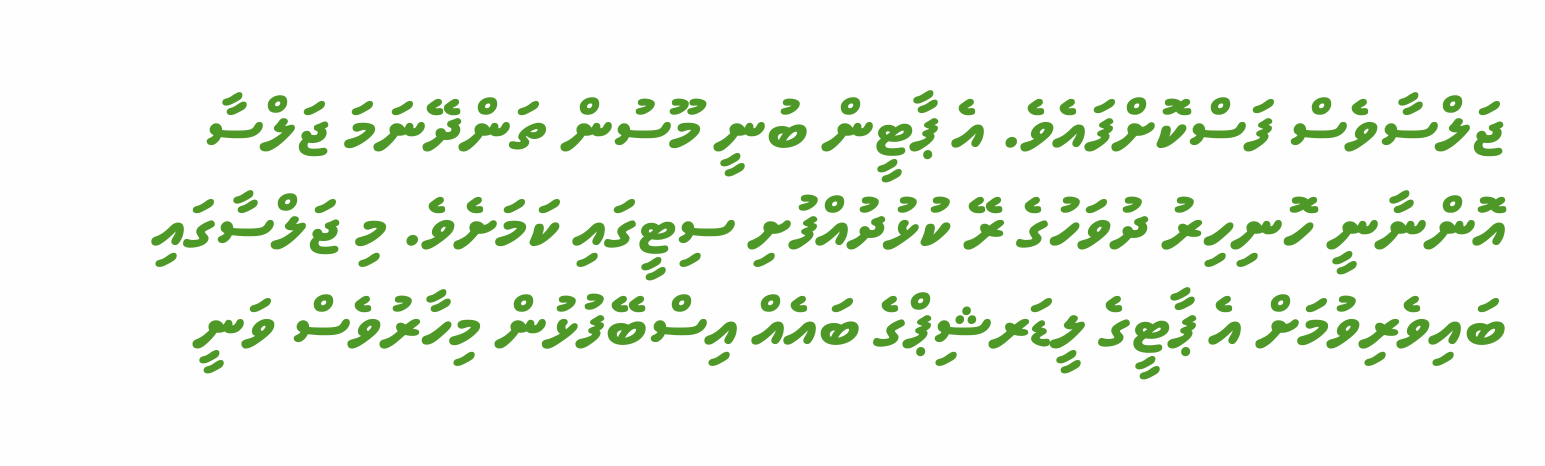ޖަލްސާވެސް ފަސްކޮށްފައެވެ. އެ ޕާޓީން ބުނީ މޫސުން ތަންދޭނަމަ ޖަލްސާ އޮންނާނީ ހޮނިހިރު ދުވަހުގެ ރޭ ކުޅުދުއްފުށި ސިޓީގައި ކަމަށެވެ. މި ޖަލްސާގައި ބައިވެރިވުމަށް އެ ޕާޓީގެ ލީޑަރޝިޕްގެ ބައެއް އިސްބޭފުޅުން މިހާރުވެސް ވަނީ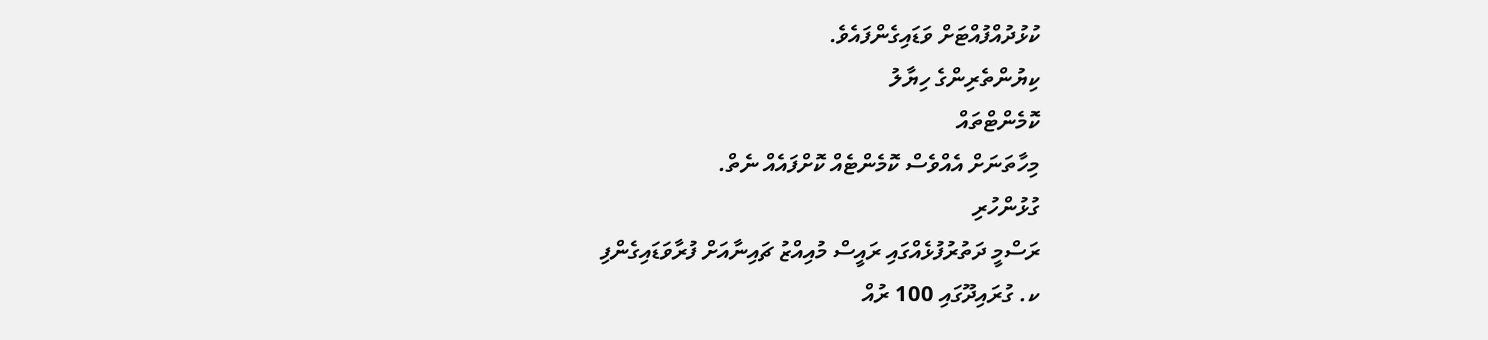ކުޅުދުއްފުއްޓަށް ވަޑައިގެންފައެވެ.
ކިޔުންތެރިންގެ ހިޔާލު
ކޮމެންޓްތައް
މިހާތަނަށް އެއްވެސް ކޮމެންޓެއް ކޮށްފައެއް ނެތް.
ގުޅުންހުރި
ރަސްމީ ދަތުރުފުޅެއްގައި ރައީސް މުއިއްޒު ޗައިނާއަށް ފުރާވަޑައިގެންފި
ކ. ގުރައިދޫގައި 100 ރުއް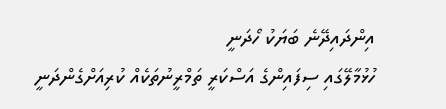އިންދައިދޭނެ ބަޔަކު ހޯދަނީ
ހުޅުމާލޭގައި ސިފައިންގެ އަސްކަރީ ތަމްރީނުތަކެއް ކުރިއަށްގެންދަނީ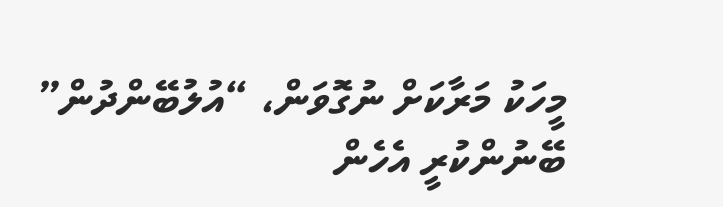މީހަކު މަރާކަށް ނުގޮވަން، “އުލުބޭންދުން” ބޭނުންކުރީ އެހެން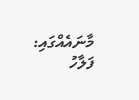މާނައެއްގައި: ފަލާހު